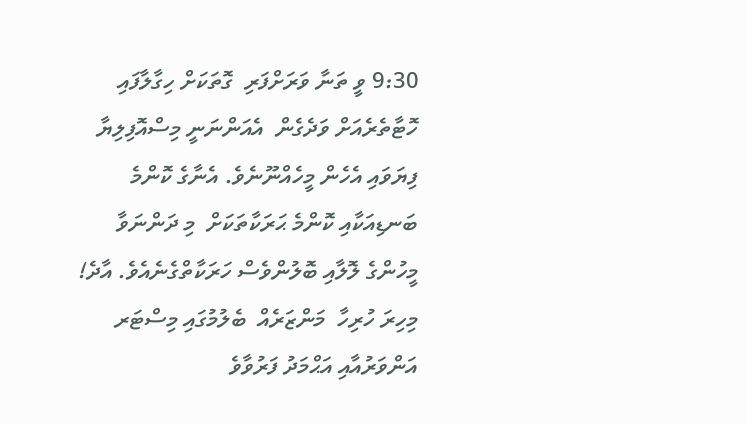9:30 ވީ ތަނާ ވަރަށްފަރި  ގޮތަކަށް ހިގާލާފައި ހޮޓާތެރެއަށް ވަދެގެން  އެއަންނަނީ މިސްއޮފިލިޔާ ފިޔަވައި އެހެން މީހެއްނޫނެވެ. އެނާގެ ކޮންމެ ބަނޑިއަކާއި ކޮންމެ ޙަރަކާތަކަށް  މި ދަންނަވާ މީހުންގެ ލޮލާއި ބޮލުންވެސް ހަރަކާތްގެނެއެވެ. އާދެ! މިހިރަ ހުރިހާ  މަންޒަރެއް  ބެލުމުގައި މިސްޓަރ އަންވަރުއާއި އަޙްމަދު ފަރުވާވެ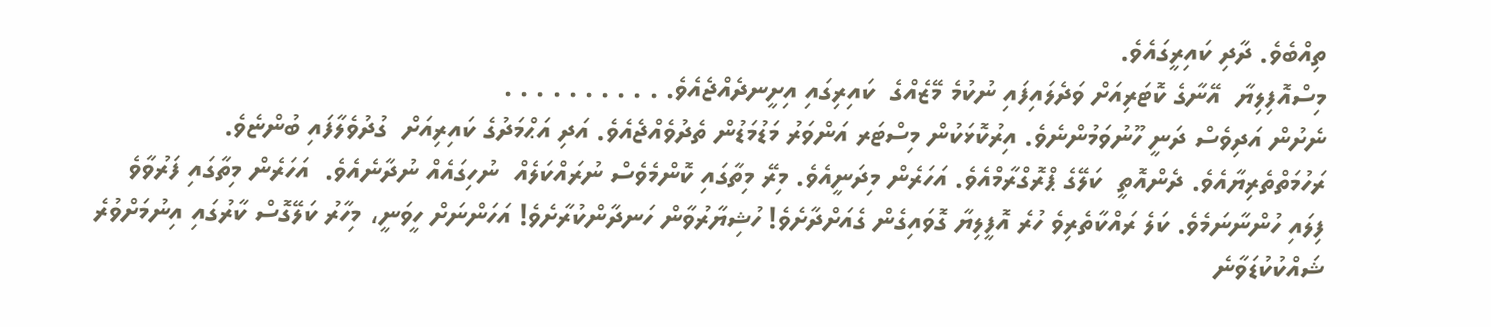ތިއްބެވެ. ދާދި ކައިރީގައެވެ.
މިސްއޮފިލިޔާ  އޭނާގެ ކޮޓަރިއަށް ވަދެލައިފައި ނުކުމެ މޭޒެއްގެ  ކައިރިގައި އިށީނދެއްޖެއެވެ. . . . . . . . . . .
ނެށުން އަދިވެސް ދަނީ ހޫނުވަމުންނެވެ. އިރުކޮޅަކުން މިސްޓަރ އަންވަރު މަޑުމަޑުން ތެދުވެއްޖެއެވެ. އަދި އަޙްމަދުގެ ކައިރިއަށް  ގުދުވެލާފައި ބުންޏެވެ. ރަހުމަތްތެރިޔާއެވެ. ދެންއޮތީ  ކަލޭގެ ޕްރޮގްރާމްއެވެ. އަހަރެން މިދަނީއެވެ. މިރޭ މިތާގައި ކޮންމެވެސް ނުރައްކަލެއް  ނުހިގައެއް ނުދާނެއެވެ.  އަހަރެން މިތާގައި ފަރުވާވެ ފިލައި ހުންނާނަމެވެ. ކަލެ ރައްކާތެރިވެ ހުރެ އޮފީލިޔާ ގޮވައިގެން ގެއަށްދާށެވެ! ހުޝިޔާރުވާން ހަނދާންކުރާށެވެ! އަހަންނަށް ހީވަނީ، މިހާރު ކަލޭގޮސް ކާރުގައި އިނުމަށްވުރެ ޝައްކުކުޑަވާނެ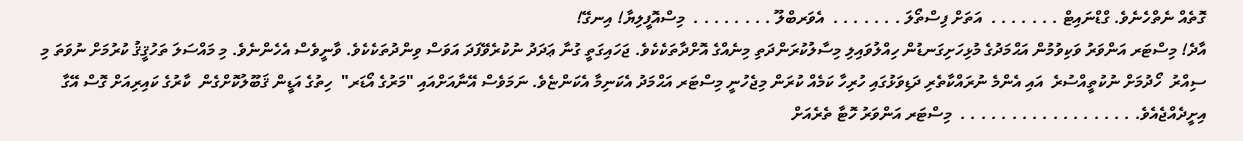ގޮތެއް ނެތްހެނެވެ. ގްޑްނައިޓް . . . . . . .  އަތަށް ފިސްތޯލަ . . . . . . .  އެވަރބްލޫ . . . . . . . .  މިސްއޮފީލިޔާ! އިނގޭ!
އާދެ! މިސްޓަރ އަންވަރު ވަކިވުމުން އަޙްމަދުގެ މުޅިހަށިގަނޑުން ހިއްލުވައިލި މިސާލުކުރަންދަތި މިނެއްގެ އޮށްދާތަކެކެވެ. ޖަހައިގަތީ ގުނާ ޢަދަދު ނުކުރެވޭފަދަ އަވަސް ވިންދުތަކެކެވެ. ވާނީވެސް އެހެންނެވެ. މި މައްސަލަ ތަހުޤީޤު ކުރުމަށް ނުވަތަ މި ސިއްރު  ހޯދުމަށް ނުކުތީއްސުރެ  އައި އެންމެ ނުރައްކާތެރި ދަޑިވަޅުގައި ހުރިހާ ކަމެއް ކުރަން މިޖެހުނީ މިސްޓަރ އަޙްމަދު އެކަނިމާ އެކަންޏެވެ. ނަމަވެސް އޭނާއަށްއައި "މަރުގެ އޯޑަރ"  ހިތުގެ އަޑީން ޤަބޫލުކޮށްގެން  ކާރުގެ ކައިރިއަށް ގޮސް އޭގާ އިށީދެއްޖެއެވެ. . . . . . . . . . . . . . . . . .  މިސްޓަރ އަންވަރު ހޮޓާ ތެރެއަށް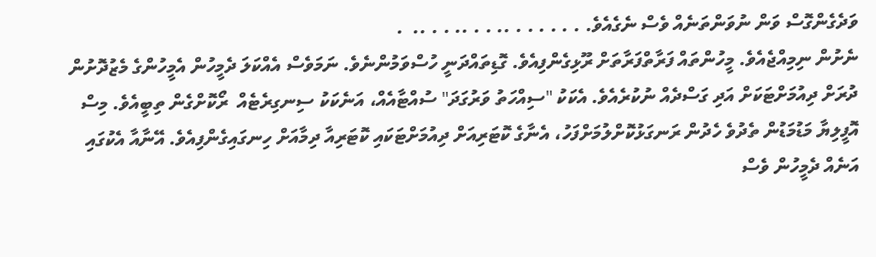ވަދެގެންގޮސް ވަން ނުވަންތަނެއް ވެސް ނެގެއެވެ. . . . . . . .. . . .. . . ..  .
ނެށުން ނިމިއްޖެއެވެ. މީހުންތައް ފަރާތްފަރާތަށް ރޫޅިގެންފިއެވެ. ގޮޑިތައްދަނީ ހުސްވަމުންނެވެ. ނަމަވެސް އެއްކަލަ ދެމީހުން އެމީހުންގެ މެޒުދޮށުން ދުރަށް ދިއުމަށްޓަކަށް އަދި ގަސްދެއް ނުކުރެއެވެ. އެކަކު "ސިއްހަތު ވަރުގަދަ" ސުއްޓާއެއް، އަނެކަކު ސިނގިރެޓެއް  ރޯކޮށްގެން ތިބީއެވެ. މިސް އޮފީލިޔާ މަޑުމަޑުން ތެދުވެ ހެދުން ރަނގަޅުކޮށްލުމަށްފަހު، އެނާގެ ކޮޓަރިއަށް ދިއުމަށްޓަކައި ކޮޓަރިއާ ދިމާއަށް ހިނގައިގެންފިއެވެ. އޭނާއާ އެކުގައި އަނެއް ދެމީހުން ވެސް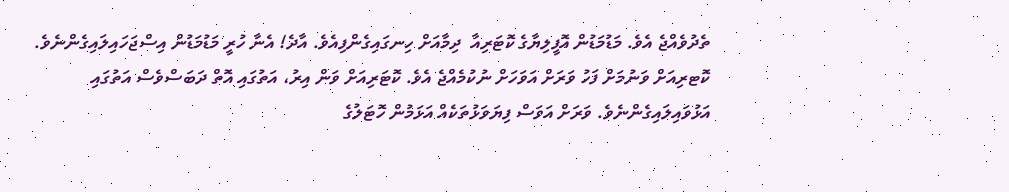ތެދުވެއްޖެ އެވެ. މަޑުމަޑުން އޮފީލިޔާގެ ކޮޓަރިއާ  ދިމާއަށް ހިނގައިގެންފިއެވެ. އާދެ! އެނާ ހުރީ މަޑުމަޑުން އިސްޖަހައިލައިގެންނެވެ. ކޮޓރިއަށް ވަނުމަށް ފަހު ވަރަށް އަވަހަށް ނުކުމެއްޖެ އެވެ. ކޮޓަރިއަށް ވަން އިރު، އަތުގައި އޮތް ދަބަސްވެސް އަތުގައި އަޅުވައިލައިގެންނެވެ. ވަރަށް އަވަސް ފިޔަވަޅުތަކެއް އަޅަމުން ހޮޓަލުގެ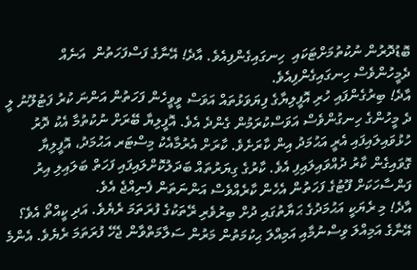ބޮޑުދޮރުން ނުކުތުމަށްޓަކައި  ހިނގައިގެންފިއެވެ. އާދެ! އޭނާގެ ފަސްފަހަތުން  އަނެއް ދެމީހުންވެސް ހިނގައިގެންފިއެވެ.
އާދެ! ބިރުގެންފައި ހުރި އޮފީލިޔާގެ ފިޔަވަޅުތައް އަވަސް ވީވީހެން ފަހަތުން އަންނަ ކުރު ފަޓުލޫނު ލީ ދެ މީހުންގެ ހިނގުންވެސް އަވަސްކުރަމުން ގެންދެ އެވެ. އޮފީލިޔާ ބޭރަށް ނުކުތުމާ އެކު ދޮރު ހުޅުވައިލައިފައި އެރީ އަޙުމަދު އިން ކާރަށެވެ. ކާރަށް އެރުމާއެކު މިސްޓަރ އަޙުމަދު، އޮފީލިޔާ ގޮވައިގެން ކާރު ދުއްވައިލައިފި އެވެ. ކާރުގެ ގިޔަރުތައް ބަދަލުކޮށްލައިފައި ފަހަތް ބަލައިލި އިރު ފަންސާހަކަށް ފޫޓުގެ ފަހަތުން އެހެން ކާރެއްވެސް އަންނަތަން ފެނިއްޖެ އެވެ.
އާދެ! މި ރެޔަކީ އަޙުމަދުގެ ޙަޔާތުގައި ދުށް ބިރުވެރި ރޭތަކުގެ ފުރަތަމަ ރެޔެވެ. އަދި ކީއްތޯ އެވެ؟ އޭނާގެ އަމިއްލަ ވިސްނުމާއި އަމިއްލަ ޙިކުމަތުން މަރުން ސަލާމަތްވާން ޖެހޭ ފުރަތަމަ ރެޔެވެ. އެންމެ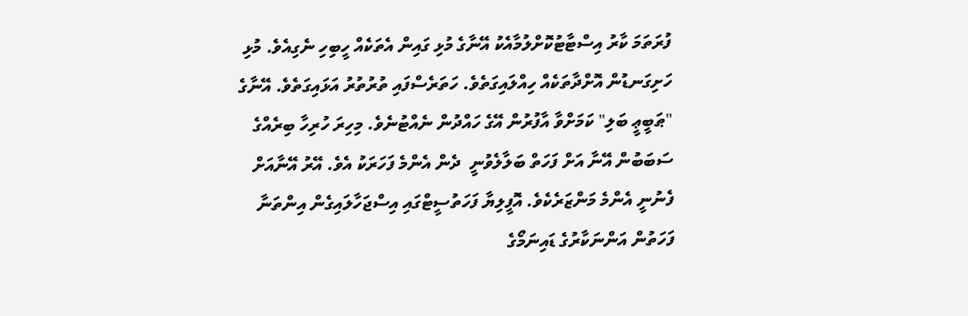ފުރަތަމަ ކާރު އިސްޓާޓުކޮށްލުމާއެކު އޭނާގެ މުޅި ގައިން އެތަކެއް ހީބިހި ނެގިއެވެ. މުޅި ހަށިގަނޑުން އޮށްދާތަކެއް ހިއްލައިގަތެވެ. ހަތަރެސްފައި ތުރުތުރު އަޅައިގަތެވެ. އޭނާގެ "ޠަބީޢީ ބަލި" ކަމަށްވާ އާފުރުން އޭގެ ހައްދުން ނެއްޓުނެވެ. މިހިރަ ހުރިހާ ބިރެއްގެ ސަބަބުން އޭނާ އަށް ފަހަތް ބަލާލެވުނީ  ދެން އެންމެ ފަހަރަކު އެވެ. އޭރު އޭނާއަށް ފެނުނީ އެންމެ މަންޒަރެކެވެ. އޮފީލިޔާ ފަހަތުސީޓްގައި އިސްޖަހާލައިގެން އިންތަނާ ފަހަތުން އަންނަކާރުގެ ޑައިނަމޯގެ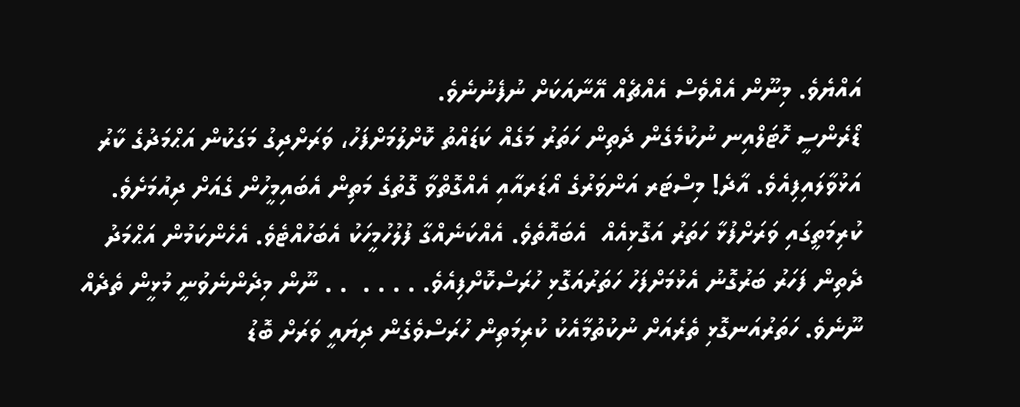އައްޔެވެ. މިނޫން އެއްވެސް އެއްޗެއް އޭނާއަކަށް ނުފެނުނެވެ.
ޑޯރެންސީ ހޮޓަލްއިނ ނުކުމެގެން ދެތިން ހަތަރު މަގެއް ކަޑައްތު ކޮށްލުމަށްފަހު، ވަރަށްދިގު މަގަކުން އަޙްމަދުގެ ކާރު އަޅުވާލައިފިއެވެ. އާދެ! މިސްޓަރ އަންވަރުގެ އޯޑަރއާއި އެއްގޮތްވާ ގޮތުގެ މަތިން އެބައިމީހުން ގެއަށް ދިއުމަށެވެ. ކުރިމަތީގައި ވަރަށްފުޅާ ހަތަރު އަގޮޅިއެއް  އެބައޮތެވެ. އެއްކަނެއްގާ ފުލުހުމީހަކު އެބަހުއްޓެވެ. އެހެންކަމުން އަޙްމަދު ދެތިން ފަހަރު ބަރުގޮނު އެޅުމަށްފަހު ހަތަރުއަގޮޅި ހުރަސްކޮށްފިއެވެ. . . . .  . . ނޫން މިދެންނެވުނީ މުޅީން ތެދެއް ނޫނެވެ. ހަތަރުއަނގޮޅި ތެރެއަށް ނުކުތުމާއެކު ކުރިމަތިން ހުރަސްވެގެން ދިޔައީ ވަރަށް ބޮޑު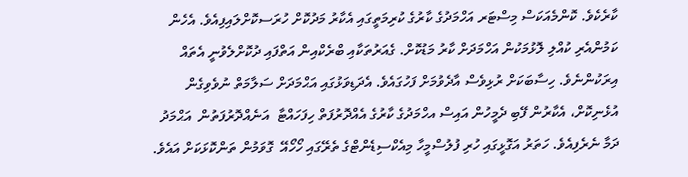ކާރެކެވެ. ކޮންމެއަކަސް މިސްޓަރ އަހްމަދުގެ ކާރުގެ ކުރިމަތީގައި އެކާރު މަދުކޮށް ހުރަސކޮށްލައިފިއެވެ. އެހެން ކަމުންއެރި ކުއްލި ލޮޅުމަކުން އަހްމަދަށް ކާރު މަޑުކޮށް. ގެއަރުތަކާއި ބްރެކްއިން އަތްފައި ދުކޮށްލެވުނީ އެތައް އިރަކުންނެވެ. ހިސާބަކަށް ރުޅިވެސް އާދެވުމަށް ފަހުގައެވެ. އެދަޑިވަޅުގައި އަޙްމަދަށް ސަލާމަތް ނުވެވިގެން އުޅެނިކޮށް، އެކާރުން ފޭބި ދެމީހުން އައިސް އހްމަދުގެ ކާރުގެ އެއްދޮރުފަތް ހިފަހައްޓާ  އަނެއްދޮރުފަތުން  އަޙްމަދު ދަމާ ނެރެފިއެވެ. ހަތަރު އަގޮޅީގައި ހުރި ފުލުސްމީހާ މިއެކްސިޑެންޓްގެ ތެރޭގައި ހޯހޯއޭ  ގޮވަމުން ތަންކޮޅަކަށް އައެވެ.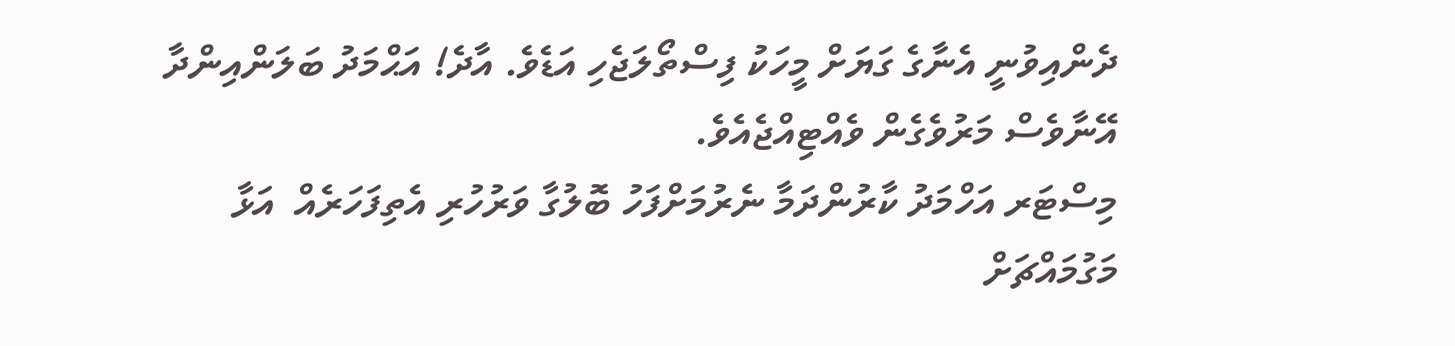ދެންއިވުނީ އެނާގެ ގަޔަށް މީހަކު ފިސްތޯލަޖެހި އަޑެވެ. އާދެ! އަޙްމަދު ބަލަންއިންދާ އޭނާވެސް މަރުވެގެން ވެއްޓިއްޖެއެވެ.
މިސްޓަރ އަހްމަދު ކާރުންދަމާ ނެރުމަށްފަހު ބޮލުގާ ވަރުހުރި އެތިފަހަރެއް  އަޅާ މަގުމައްޗަށް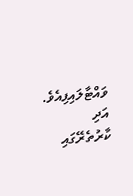ވައްޓާލައިފިއެވެ. އަދި ކާރުތެރޭގައި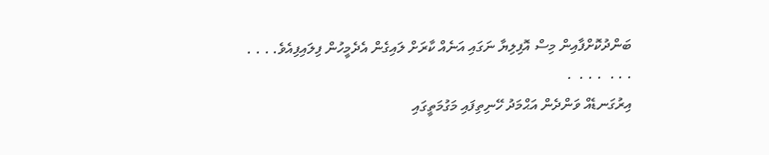ބަންދުކޮށްފާއިން މިސް އޮފިލިޔާ ނަގައި އަނެއް ކާރަށް ލައިގެން އެދެމީހުން ފިލައިފިއެވެ. . . . . . .  . . .  .
އިރުގަނޑެއް ވަންދެން އަޙްމަދު ހޭނިތިފައި މަގުމަތީގައި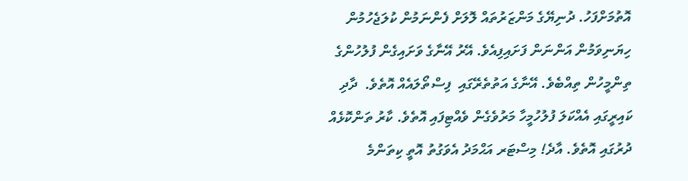އޮތުމަށްފަހު. ދުނިޔޭގެ މަންޒަރުތައް ލޮލަށް ފެންނަމުން ކުލަޖެހުމުން ހިޔަނިވަމުން އަންނަން ފަށައިފިއެވެ. އޭރު އޭނާގެ ވަށައިގެން ފުލުހުންގެ ތިންމީހުން ތިއްބެވެ. އޭނާގެ އަތުތެރޭގައި  ފިސްތޯލައެއް އޮތެވެ.  ދާދި ކައިރީގައި އެއްކަލަ ފުލުހުމީހާ މަރުވެގެން ވެއްޓިފައި އޮތެވެ. ކާރު ތަންކޮޅެއް ދުރުގައި އޮތެވެ. އާދެ! މިސްޓަރ އަޙްމަދު އެވަގުތު އޮތީ ކިތަންމެ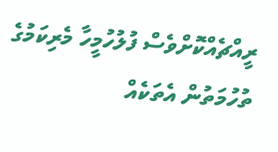ރީއްޗެއްކޮށްވެސް ފުލުހުމީހާ މެރިކަމުގެ ތުހުމަތުން އެތަކެއް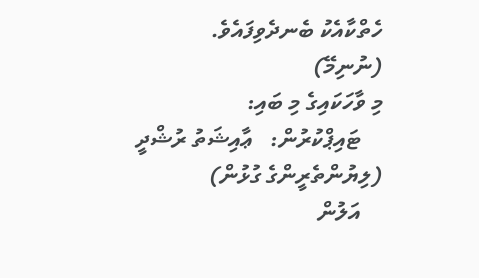ހެތްކާއެކު ބެނދެވިފައެވެ.
(ނުނިމޭ)
މި ވާހަކައިގެ މި ބައި:
    ޓައިޕްކުރުން:   ޢާއިޝަތު ރުޝްދީ (ލިޔުންތެރީންގެ ގުޅުން)
    އަލުން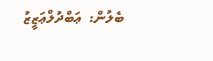ބެލުން:  ޢަބްދުލްޢަޒީޒު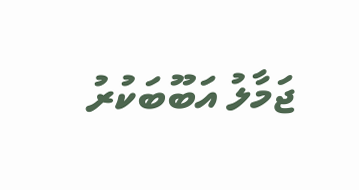ޖަމާލު އަބޫބަކުރު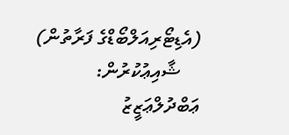(އެޑިޓޯރިއަލްބޯޑްގެ ފަރާތުން)
    ޝާއިޢުކުރުން:  ޢަބްދުލްޢަޒީޒު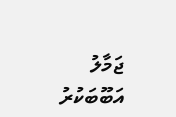ޖަމާލު އަބޫބަކުރު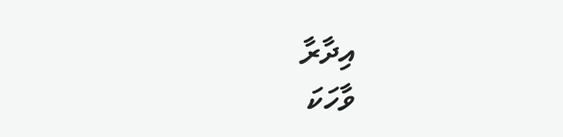އިދާރާ
ވާހަކަ